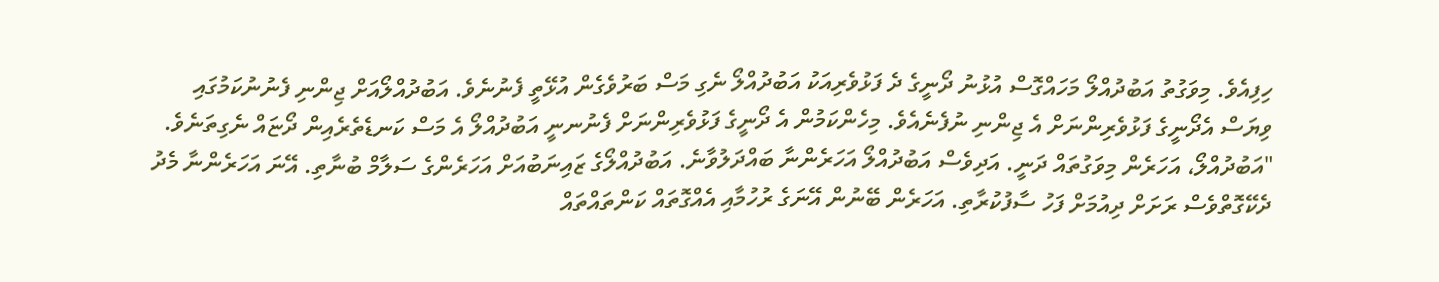ހިފިއެވެ. މިވަގުތު އަބުދުއްލޯ މަހައްގޮސް އުޅުނު ދޯނީގެ ދެ ފަޅުވެރިއަކު އަބުދުއްލޯ ނެގި މަސް ބަރުވެގެން އުޅޭތީ ފެނުނެވެ. އަބުދުއްލޯއަށް ޖިންނި ފެނުނުކަމުގައި ވިޔަސް އެދޯނީގެ ފަޅުވެރިންނަށް އެ ޖިންނި ނުފެނެއެވެ. މިހެންކަމުން އެ ދޯނީގެ ފަޅުވެރިންނަށް ފެނުނނީ އަބުދުއްލޯ އެ މަސް ކަނޑެތެރެއިން ދޯޏައް ނެގިތަނެވެ. "އަބުދުއްލޯ، އަހަރެން މިވަގުތައް ދަނީ. އަދިވެސް އަބުދުއްލޯ އަހަރެންނާ ބައްދަލުވާނެ. އަބުދުއްލޯގެ ޒައިނަބުއަށް އަހަރެންގެ ސަލާމް ބުނާތި. އޭނަ އަހަރެންނާ މެދު ދެކޭގޮތްވެސް ރަށަށް ދިއުމަށް ފަހު ސާފުކުރާތި. އަހަރެން ބޭނުން އޭނަގެ ރުހުމާއި އެއްގޮތައް ކަންތައްތައް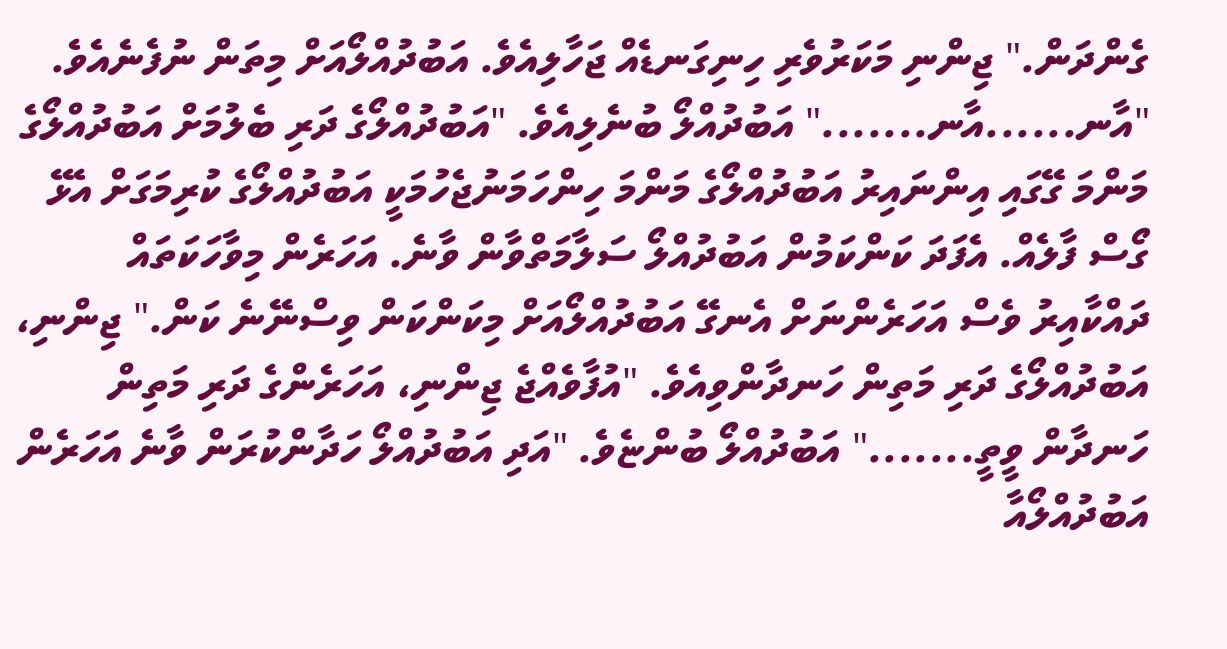ގެންދަން." ޖިންނި މަކަރުވެރި ހިނިގަނޑެއް ޖަހާލިއެވެ. އަބުދުއްލޯއަށް މިތަން ނުފެނެއެވެ. "އާނ......އާނ......." އަބުދުއްލޯ ބުނެލިއެވެ. "އަބުދުއްލޯގެ ދަރި ބެލުމަށް އަބުދުއްލޯގެ މަންމަ ގޭގައި އިންނައިރު އަބުދުއްލޯގެ މަންމަ ހިންހަމަނުޖެހުމަކީ އަބުދުއްލޯގެ ކުރިމަގަށް އެޅޭ ގޯސް ފާލެއް. އެފަދަ ކަންކަމުން އަބުދުއްލޯ ސަލާމަތްވާން ވާނެ. އަހަރެން މިވާހަކަތައް ދައްކާއިރު ވެސް އަހަރެންނަށް އެނގޭ އަބުދުއްލޯއަށް މިކަންކަން ވިސްނޭނެ ކަން." ޖިންނި، އަބުދުއްލޯގެ ދަރި މަތިން ހަނދާންވިއެވެ. "އުފާވެއްޖެ ޖިންނި، އަހަރެންގެ ދަރި މަތިން ހަނދާން ވީތީ......." އަބުދުއްލޯ ބުންޏެވެ. "އަދި އަބުދުއްލޯ ހަދާންކުރަން ވާނެ އަހަރެން އަބުދުއްލޯއާ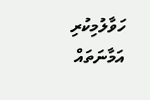ހަވާލުމިކުރި އަމާނަތައް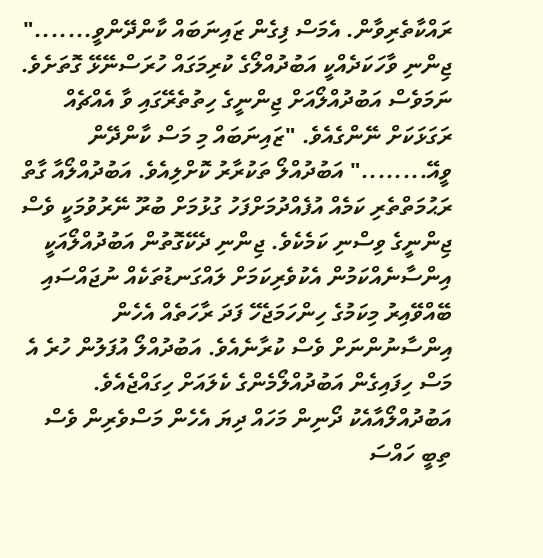ރައްކާތެރިވާން. އެމަސް ފިގެން ޒައިނަބައް ކާންދޭންވީ......." ޖިންނި ވާހަކަދެއްކީ އަބުދުއްލޯގެ ކުރިމަގައް ހުރަސްނޭޅޭ ގޮތަށެވެ. ނަމަވެސް އަބުދުއްލޯއަށް ޖިންނީގެ ހިތުތެރޭގައި ވާ އެއްޗެއް ރަގަޅަކަށް ނޭންގެއެވެ. "ޒައިނަބައް މި މަސް ކާންދޭން ވީއޭ........" އަބުދުއްލޯ ތަކުރާރު ކޮށްލިއެވެ. އަބުދުއްލޯއާ ގާތް ރަޙުމަތްތެރި ކަމެއް އުފެއްދުމަށްފަހު ގުޅުމަށް ބުރޫ ނޭރުވުމަކީ ވެސް ޖިންނީގެ ވިސްނި ކަމެކެވެ. ޖިންނި ދެކޭގޮތުން އަބުދުއްލޯއަކީ އިންސާނެއްކަމުން އެކުވެރިކަމަށް ލައްގަނޑުތަކެއް ނުޖައްސައި ބޭއްވޭއިރު މިކަމުގެ ހިންހަމަޖެހޭ ފަދަ ރާހަތެއް އެހެން އިންސާނުންނަށް ވެސް ކުރާނެއެވެ. އަބުދުއްލޯ އުފަލުން ހުރެ އެ މަސް ހިފައިގެން އަބުދުއްލޯމެންގެ ކެލައަށް ހިގައްޖެއެވެ. އަބުދުއްލޯއާއެކު ދޯނިން މަހައް ދިޔަ އެހެން މަސްވެރިން ވެސް ތިބީ ހައްސަ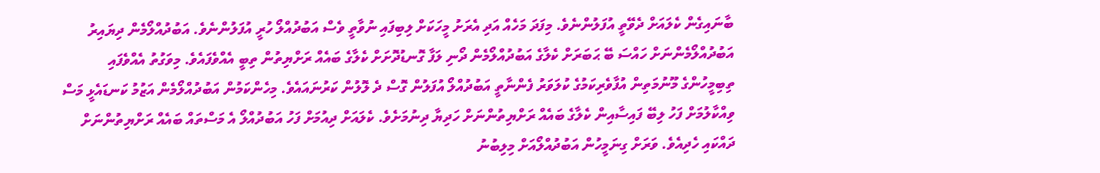ބާނައިގެން ކެލައަށް ދެވޭތީ އުފަލުންނެވެ. މިފަދަ މަހެއް އަދި އެރަށު މީހަކަށް ލިބިފައި ނުވާތީ ވެސް އަބުދުއްލޯ ހުރީ އުފަލުންނެވެ. އަބުދުއްލޯމެން ދިޔައިރު އަބުދުއްލޯމެންނަށް ހައްސަ ބޭ ޙަބަރަށް ކެލާގެ އަބުދުއްލޯމެން ދޯނި ލަފާ ގޮނޑުދޮށަށް ކެލާގެ ބައެއް ރަށްޔިތުން ތިބީ އެއްވެފައެވެ. މިވަގުތު އެއްވެފައި ތިބިމީހުންގެ މޫނުމަތިން އުފާވެރިކަމުގެ ކުލަވަރު ފެންނާތީ އަބުދުއްލޯ އުފަލުން ގޮސް ދެ ލޮލުން ކަރުނައައެވެ. މިހެންކަމުން އަބުދުއްލޯމެން އަޒުމު ކަނޑައެޅީ މަސް ވިއްކާލުމަށް ފަހު ލިބޭ ފައިސާއިން ކެލާގެ ބައެއް ރަށްޔިތުންނަށް ހަދިޔާ ދިނުމަށެވެ. ކެލައަށް ދިއުމަށް ފަހު އަބުދުއްލޯ އެ މަސްތައް ބައެއް ރަށްޔިތުންނަށް ދައްކައި ހެދިއެވެ. ވަރަށް ގިނަމީހުން އަބުދުއްލޯއަށް މިލިބުނު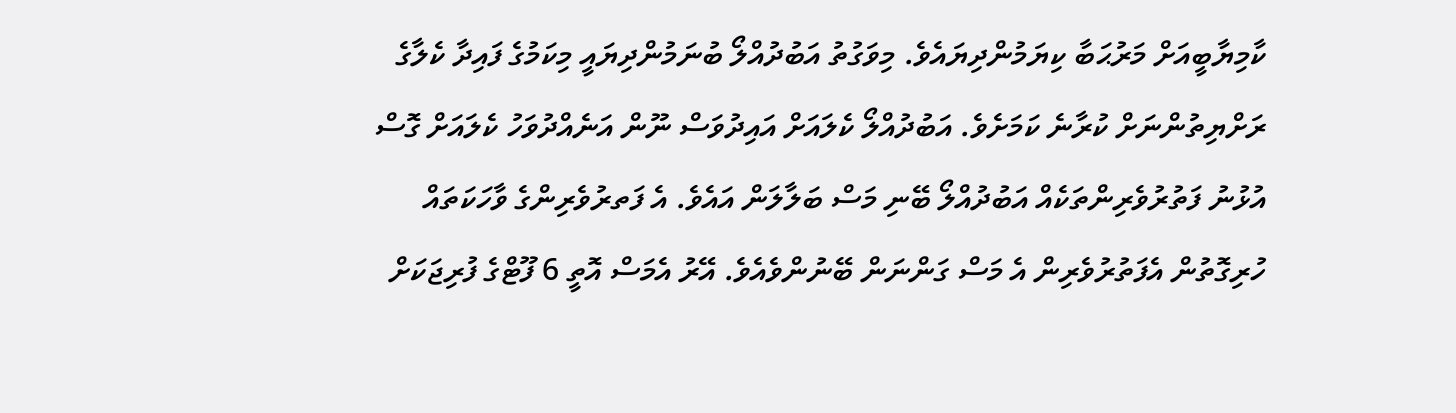ކާމިޔާބީއަށް މަރުޙަބާ ކިޔަމުންދިޔައެވެ. މިވަގުތު އަބުދުއްލޯ ބުނަމުންދިޔައީ މިކަމުގެ ފައިދާ ކެލާގެ ރަށްޔިތުންނަށް ކުރާނެ ކަމަށެވެ. އަބުދުއްލޯ ކެލައަށް އައިދުވަސް ނޫން އަނެއްދުވަހު ކެލައަށް ގޮސް އުޅުނު ފަތުރުވެރިންތަކެއް އަބުދުއްލޯ ބޭނި މަސް ބަލާލަން އައެވެ. އެ ފަތރުވެރިންގެ ވާހަކަތައް ހުރިގޮތުން އެފަތުރުވެރިން އެ މަސް ގަންނަން ބޭނުންވެއެވެ. އޭރު އެމަސް އޮތީ 6 ފޫޓްގެ ފުރިޖަކަށް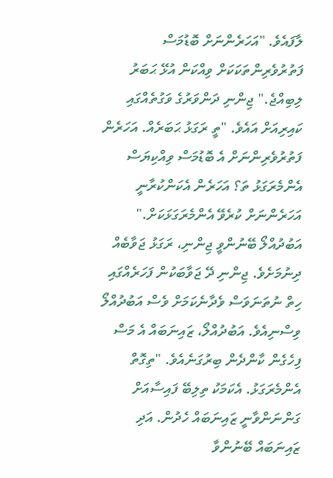ލާފައެވެ. "އަހަރެންނަށް ބޮޑުމަސް ފަތުރުވެރިންތަކަކަށް ވިއްކަން އުޅޭ ޙަބަރު ލިބިއްޖެ." ޖިންނި ދަންވަރުގެ ވަގުތެއްގައި ކައިރިއަށް އައެވެ. "ތީ ރަގަޅު ޙަބަރެއް. އަހަރެން ފަތުރުވެރިންނަށް އެ ބޮޑުމަސް ވިއްކިޔަސް އެންމެރަގަޅު ތަ؟ އަހަރެން އެކަންކުރާނީ އަހަރެންނަށް ކުރެވޭ އެންމެރަގަޅަކަށް." އަބުދުއްލޯ ބޭނުންވީ ޖިންނި، ރަގަޅު ޖަވާބެއް ދިނުމަށެވެ. ޖިންނި ދޭ ޖަވާބަކުން ފަހަރެއްގައި ހިތް ނުތަނަވަސް ވެދާނެކަމަށް ވެސް އަބުދުއްލޯ ވިސްނިއެވެ. އަބުދުއްލޯ، ޒައިނަބައް އެ މަސް ފިހެގެން ކާންދެން ބިރުގަނެއެވެ. "ތިގޮތް އެންމެރަގަޅު. އެކަމަކު ތިލިބޭ ފައިސާއަށް ގަންނަންވާނީ ޒައިނަބައް ހެދުން. އަދި ޒައިނަބައް ބޭނުންވާ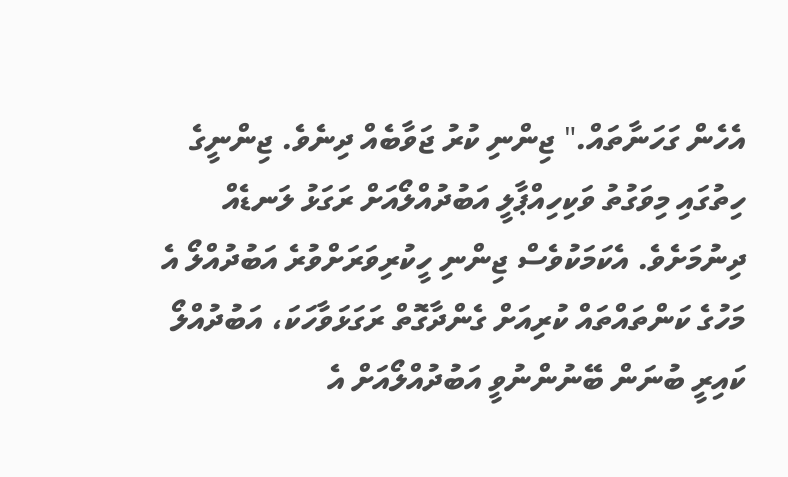އެހެން ގަހަނާތައް." ޖިންނި ކުރު ޖަވާބެއް ދިނެވެ. ޖިންނީގެ ހިތުގައި މިވަގުތު ވަކިހިއްޕާލީ އަބުދުއްލޯއަށް ރަގަޅު ލަނޑެއް ދިނުމަށެވެ. އެކަމަކުވެސް ޖިންނި ހީކުރިވަރަށްވުރެ އަބުދުއްލޯ އެ މަހުގެ ކަންތައްތައް ކުރިއަށް ގެންދާގޮތް ރަގަޅަވާހަކަ، އަބުދުއްލޯ ކައިރީ ބުނަން ބޭނުންނުވީ އަބުދުއްލޯއަށް އެ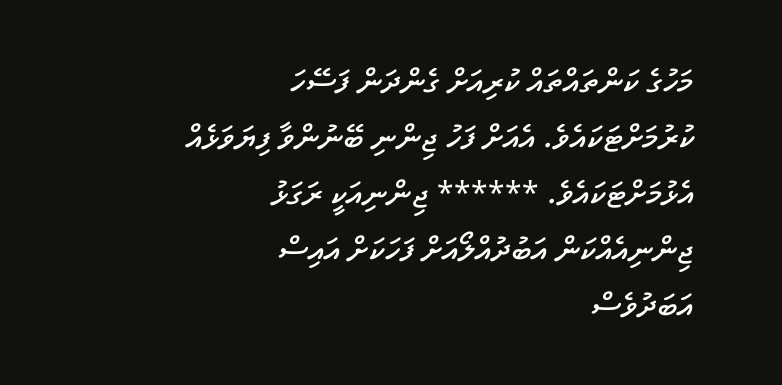މަހުގެ ކަންތައްތައް ކުރިއަށް ގެންދަން ފަސޭހަ ކުރުމަށްޓަކައެވެ. އެއަށް ފަހު ޖިންނި ބޭނުންވާ ފިޔަވަޅެއް އެޅުމަށްޓަކައެވެ. ****** ޖިންނިއަކީ ރަގަޅު ޖިންނިއެއްކަން އަބުދުއްލޯއަށް ފަހަކަށް އައިސް އަބަދުވެސް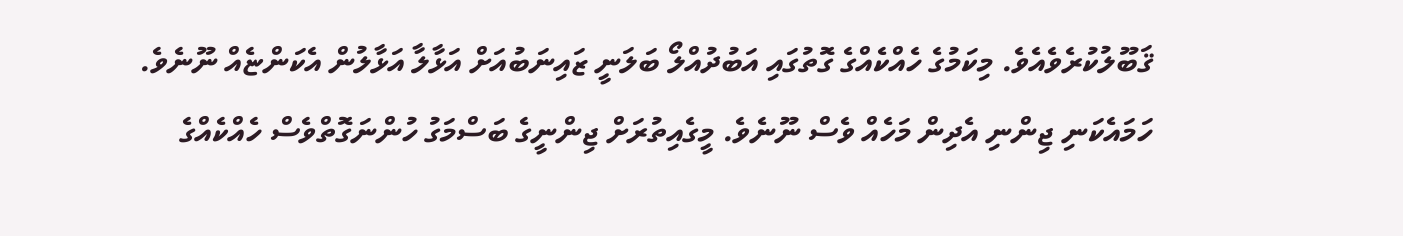ޤަބޫލުކުރެވެއެވެ. މިކަމުގެ ހެއްކެއްގެ ގޮތުގައި އަބުދުއްލޯ ބަލަނީ ޒައިނަބުއަށް އަޅާލާ އަޅާލުން އެކަންޏެއް ނޫނެވެ. ހަމައެކަނި ޖިންނި އެދިން މަހެއް ވެސް ނޫނެވެ. މީގެއިތުރަށް ޖިންނީގެ ބަސްމަގު ހުންނަގޮތްވެސް ހެއްކެއްގެ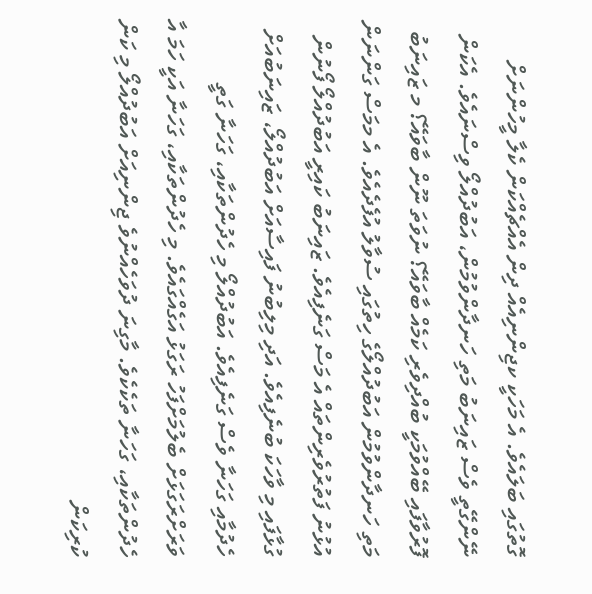ގޮތުގައި ބަލައެވެ. އެ މަހަކީ ކޖިންނިއެއް ދިން އެއްޗެއްކަން ކެލާ މީހުންނަށް ނޭންގޭތީ ވެސް ޒައިނަބު މަތި ހަނދާންވުމުން، އަބުދުއްލޯ ވިސްނައެވެ. އެކަން ފޮރުވާފައި ބޭއްވުމަކީ ބުއްދިވެރި ކަމެއް ބާވައޭ؟ ނުވަތަ ނޫން ބާވައޭ؟ މ ޒައިނަބު މަތި ހަނދާންވުމުން އަބުދުއްލޯގެ ހިތުގައި ސުވާލު އުފެދެއެވެ. އެ މމަސް ގަންނަން އުޅުނު ފަތުރުވެރިންތައް އެ މަސް ގަނެފިއެވެ. ޒައިނަބު ކައިރީ އަބުދުއްލޯ ފޯނުން ގުޅާފައި މި ވާހަކަ ބުނެފިއެވެ. އަދި މިލިބުނު ފައިސާއަށް އަބުދުއްލޯ، ޒައިނަބުއަށް ހެދުމާއި ގަހަނާ ވެސް ގަނެފިއެވެ. އަބުދުއްލޯ މި ހެދުންތަކާއި، ގަހަނާ ގަތީ ވަރަށްރަގަޅަށް ބެލުމަށްފަހު ރަގަޅު އަގެއްގައެވެ. މި ހެދުންތަކާއި، ގަހަނާ އަކީ ހަމަ އާ ހެދުންތަކާއި، ގަހަނާ ތަކެކެވެ. މާގިނަ ދުވަހެއްނުވެ ޖިންނިއަށް އަބުދުއްލޯ މި ކަން ކުރިކަން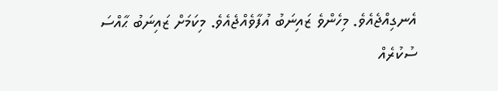އެނގިއްޖެއެވެ. މިހެންވެ ޒައިނަބު އުފާވެއްޖެއެވެ. މިކަމަށް ޒައިނަބު ޙާއްސަ ސުކުރެއް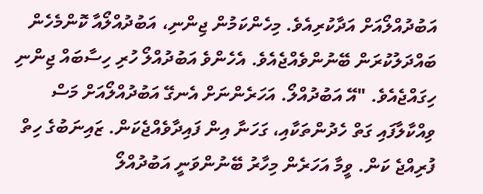އަބުދުއްލޯއަށް އަދާކުރިއެވެ. މިހެންކަމުން ޖިންނި، އަބުދުއްލޯއާ ކޮންމެހެން ބައްދަލުކުރަން ބޭނުންވެއްޖެއެވެ. އެހެންވެ އަބުދުއްލޯ ހުރި ހިސާބައް ޖިންނި ހިގައްޖެއެވެ. "އޭ އަބުދުއްލޯ. އަހަރެންނަށް އެނގޭ އަބުދުއްލޯއަށް މަސް ވިއްކާލާފައި ގަތް ހެދުންތަކާއި، ގަހަނާ އިން ފައިދާވެއްޖެކަން. ޒައިނަބުގެ ހިތް ފުރިއްޖެ ކަން. ވީމާ އަހަރެން މިހާރު ބޭނުންވަނީ އަބުދުއްލޯ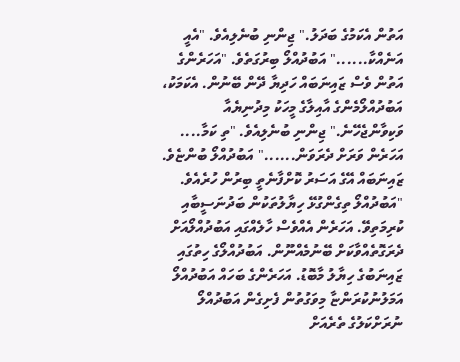އަތުން އެކަމުގެ ބަދަލު." ޖިންނި ބުނެލިއެވެ. "އެއީ އަނެއްކާ......" އަބުދުއްލޯ ބިރުގަތެވެ. "އަހަރެންގެ އަތުން ވެސް ޒައިނަބައް ހަދިޔާ ދޭން ބޭނުން. އެކަމަކު، އަބުދުއްލޯމެންގެ އާއިލާގެ މީހަކު މިދުނިޔެއާ ވަކިވާންޖެހޭނެ." ޖިންނި ބުނެލިއެވެ. "ތި ކަމާ.... އަހަރެން ވަރަށް ދެރަވަން......" އަބުދުއްލޯ ބުންޏެވެ. ޒައިނަބައް އޭގެ އަސަރު ކޮށްފާނެތީ ބިރުން ހުރެއެވެ. "އަބުދުއްލޯ ތިގެންގުޅޭ ހިޔާލުތަކުން ބަދުނަސީބާއި ކުރިމަތިވޭ. އަހަރެން އެއްވެސް ހާލެއްގައި އަބުދުއްލޯއަށް ދެރަގޮތެއްވާކަށް ބޭނުމެއްނޫން. އަބުދުއްލޯގެ ހިތުގައި ޒައިނަބުގެ ހިޔާލު މާބޮޑު. އަހަރެންގެ ބަހައް އަބުދުއްލޯ އަމަލުނުކުރަންޏާ މިވަގުތުން ފެށިގެން އަބުދުއްލޯ ނުރަށްކަލުގެ ތެރެއަށް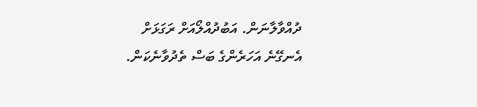ދުއްވާލާނަން. އަބުދުއްލޯއަށް ރަގަޅަށް އެނގޭނެ އަހަރެންގެ ބަސް ތެދުވާނެކަން.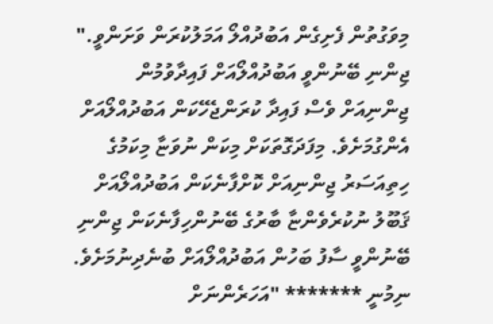މިވަގުތުން ފެށިގެން އަބުދުއްލޯ އަމަލުކުރަން ވަށަންވީ." ޖިންނި ބޭނުންވީ އަބުދުއްލޯއަށް ފައިދާވުމުން ޖިންނިއަށް ވެސް ފައިދާ ކުރަންޖެހޭކަން އަބުދުއްލޯއަށް އެންގުމަށެވެ. މިފަދަގޮތަކަށް މިކަން ނުވަޏާ މިކަމުގެ ހިތިއަސަރު ޖިންނިއަށް ކޮށްފާނެކަން އަބުދުއްލޯއަށް ޤަބޫލު ނުކުރެވެންޏާ ބާރުގެ ބޭނުންހިފާނެކަން ޖިންނި ބޭނުންވީ ސާފު ބަހުން އަބުދުއްލޯއަށް ބުނެދިނުމަށެވެ. ނިމުނީ ******* "އަހަރެންނަށް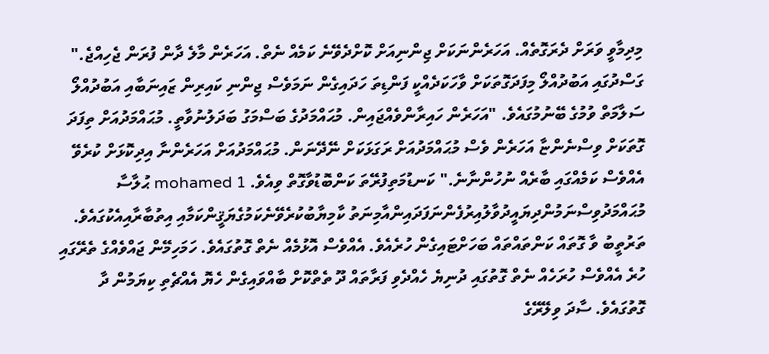މިދިމާވީ ވަރަށް ދެރަގޮތެއް. އަހަރެންނަކަށް ޖިންނިއަށް ކޮށްދެވޭނެ ކަމެއް ނެތް. އަހަރެން މާލެ ދާން ފުރަން ޖެހިއްޖެ." ގަސްދުގައި އަބުދުއްލޯ މިފަދަގޮތަކަށް ވާހަކަދެއްކީ ފަންޑިތަ ހަދައިގެން ނަމަވެސް ޖިންނި ކައިރިން ޒައިނަބާއި އަބުދުއްލޯ ސަލާމަތް ވުމުގެ ބޭނުމުގައެވެ. "އަހަރެން ހައިރާންވެއްޖައިން. މުޙައްމަދުގެ ބަސްމަގު ބަދަލުނުވާތީ. މުޙައްމަދުއަށް ތިފަދަ ގޮތަކަށް ވިސްނެންޏާ އަހަރެން ވެސް މުޙައްމަދުއަށް ރަގަޅަކަށް ނޭދޭނަން. މުޙައްމަދުއަށް އަހަރެންނާ އިދިކޮޅަށް ކުރެވޭ އެއްވެސް ކަމެއްގައި ބާރެއް ނުހުންނާނެ." ކަނޑުމަތިފުރޭތަ ކަންބޮޑުވާގޮތް ވިއެވެ. mohamed 1 ޙުލާސާ މުޙައްމަދުވިސްނަމުންދިޔައީދުވާލުއިރުފެންނަފަދައިންއާމިނަތު ކާމިޔާބުކުރެވޭނެކަމުގެޔަޤީންކަމާއި އިތުބާރާއިއެކުގައެވެ. ތަރުތީބު ވާ ގޮތައް ކަންތައްތައް ބަހަށްޓައިގެން ހުރެއެވެ. އެއްވެސް އޮޅުމެއް ނެތް ގޮތުގައެވެ. ހަމަހިމޭން ޖައްވެއްގެ ތެރޭގައި ހުރެ އެއްވެސް ހުރަހެއް ނެތް ގޮތުގައި ދުނިޔެ ހެއްދެވި ފަރާތައް ދޫ ތެތްކޮށް ބާއްވައިގެން ހެޔޮ އެއްޗެތި ކިޔަމުން ދާ ގޮތުގައެވެ. ސާދަ ވިލޭރޭގެ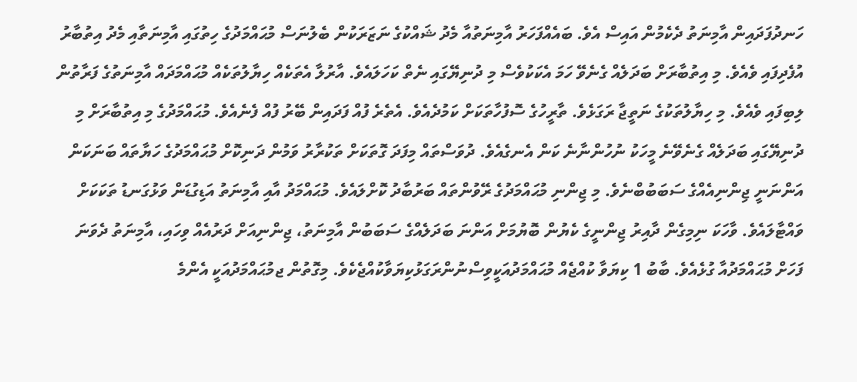ހަނދުފަދައިން އާމިނަތު ދެކެމުން އައިސް އެވެ. ބައެއްފަހަރު އާމިނަތުއާ މެދު ޝައްކުގެ ނަޒަރަކުން ބެލުނަސް މުޙައްމަދުގެ ހިތުގައި އާމިނަތާއި މެދު އިތުބާރު އުފެދިފައި ވެއެވެ. މި އިތުބާރަށް ބަދަލެއް ގެނެވޭ ހަމަ އެކަކުވެސް މި ދުނިޔޭގައި ނެތް ކަހަލައެވެ. އާރުލާ އެތަކެއް ހިޔާލުތަކެއް މުޙައްމަދައް އާމިނަތުގެ ފަރާތުން ލިބިފައި ވެއެވެ. މި ހިޔާލުތަކުގެ ނަތީޖާ ރަގަޅެވެ. ތާރީހުގެ ސޮފުހާތަކަށް ކަމުދެއެވެ. އެތެރެ ފުއް ފަދައިން ބޭރު ފުއް ފެނެއެވެ. މުޙައްމަދުގެ މި އިތުބާރަށް މި ދުނިޔޭގައި ބަދަލެއް ގެނެވޭނެ މީހަކު ނުހުންނާނެ ކަން އެނގެއެވެ. ދުވަސްތައް މިފަދަ ގޮތަކަށް ތަކުރާރު ވަމުން ދަނިކޮށް މުޙައްމަދުގެ ހަޔާތައް ބަނަކަން އަންނަނީ ޖިންނިއެއްގެ ސަބަބުބްނެވެ. މި ޖިންނި މުޙައްމަދުގެ ރޭވުންތައް ބަރުބާދު ކޮށްލައެވެ. މުޙައްމަދު އާއި އާމިނަތު އަޑިގުޑަން ވަޅުގަނޑު ތަކަކަށް ވައްޓާލައެވެ. ވާހަކަ ނިމިގެން ދާއިރު ޖިންނީގެ ކެޔުން ބޮޔުމަށް އަންނަ ބަދަލެއްގެ ސަބަބުން އާމިނަތު، ޖިންނިއަށް ދަރުއެއް ވިހައި، އާމިނަތު ދެވަނަ ފަހަށް މުޙައްމަދުއާ ގުޅެއެވެ. ބާބު 1 ކިޔަވާ ކުއްޖެއް މުޙައްމަދުއަކީވިސްނުންރަގަޅުކިޔަވާކުއްޖެކެވެ. މިގޮތުން ޖމުޙައްމަދުއަކީ އެންމެ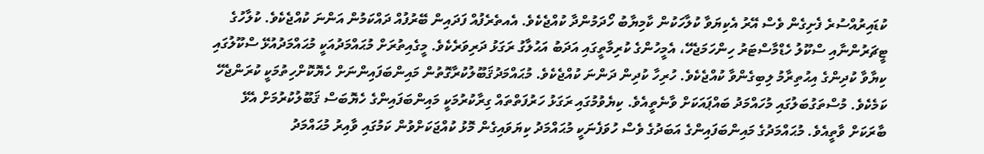ކުޑައިރުއްސުރެ ފެށިގެން ވެސް އޭރު އެކިޔަވާ ކުލާހަކުން ކާމިޔާބު ހޯދަމުންދާ ކުއްޖެކެވެ. އެއތެރެފުއް ފަދައިން ބޭރުފުއް ދައްކަމުން އަންނަ ކުއްޖެކެވެ. ކުލާހުގެ ޓީޗަރުންނާއި ސްކޫލު ހެޑްމާސްޓަރު ހިންހަމަޖެހޭ، އެމީހުންގެ ކުރިމާތީގައި އަދަބު އަޙުލާގު ރަގަޅު ދަރިވަރެކެވެ. މީގެއިތުރަށް މުޙައްމަދުއަކީ މުޙައްމަދުއުޅޭ ސްކޫލުގައި ކިޔާވާ ކުދިންގެ އިޙުތިރާމު ލިބިގެންވާ ކުއްޖެކެވެ. ހުރިހާ ކުދިން ދަންނަ ކުއްޖެކެވެ. މުޙައްމަދުޤަބޫލުކުރާގޮތުން މައިންބަފައިންނަށް ހެޔޮކޮށްހިތުމަކީ ކުރަންޖެހޭ ކަމެކެވެ. މުސްތަގުބަލުގައި މުހައްމަދު ބައްޕައަކަށް ވާނެތީއެވެ. ކިޔެވުމުގައި ރަގަޅު ހަރުފަތްތައް ގިރާކުރުމަކީ މައިންބަފައިންގެ ހެޔޮބަސް ޤަބޫލުކުރުމަށް އެޅޭ ބާރަކަށް ވާތީއެވެ. މުޙައްމަދުގެ މައިންބަފައިންގެ އަބަދުގެ ވެސް ހުވަފެނަކީ މުޙައްމަދު ކިޔަވައިގެން މޮޅު ކުއްޖަކަށްވުން ކަމުގައި ވާއިރު މުޙައްމަދު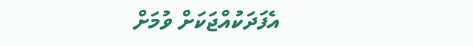އެފަދަކުއްޖަކަށް ވުމަށް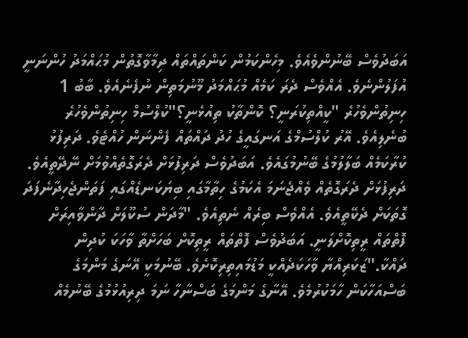އަބަދުވެސް ބޭނުންވެއެވެ. މިހެންކަމުން ކަންތައްތައް ދިމާވާގޮތުން މުޙައްމަދު ހުންނަނީ އުފަލުންނެވެ. އެއްވެސް ދެރަ ކަމެއް މުޙައްމަދު މޫނުމަތިން ނުފެނެއެވެ. ބާބު 1 ހިނިތުންވެހުރެ "ކީއްތިކުރަނީ؟ ކޮންތާކު ތިއުޅެނީ؟"ކުލްސުމް ހިނިތުންވެހުރެ ބުނެލިއެވެ. އޭރު ކުލްސުމްގެ އަނގައީގެ ހުދު ދައްތައް ފެންނަން ހުއްޓެވެ. ދަރިފުޅު ކުރާކަމެއް ބަލާލުމުގެ ބޭނުމުގައެވެ. އަބަދުވެސް ދަރިފުޅަށް ދެރަގޮތެއްވުމަށް ނޭދޭތީއެވެ. ދަރިފުޅަށް ދެރަގޮތެއް ވެއްޖެނަމަ އެކަމުގެ ހިތާމާގައި ބިޔަކަނޑެއްގައި ފަތަންޖެހިދާނެފަދަ ގޮތަކަށް ދެކޭތީއެވެ. އެއްވެސް ބިރެއް ނެތިއެވެ. "މާދަން ސުކޫލަށް ދާންވާއިރަށް ފޮތްތައް ރީތިކޮށްލަނީ. އަބަދުވެސް ފޮތްތައް ރީތިކޮށް ބަހަށްތާ ވާހަކަ ކުދިން ދައްކާ."ޒަކަރިއްޔާ ވާހަކަދެއްކީ މަޑުމައިތިރިކޮށެވެ. ބޭނުމަކީ އޭނަގެ މަންމަގެ ބަސްއަހާކަން ހާމަކުރުމެވެ. އޭނާގެ މަންމަގެ ބަސްނާހާ ނަމަ ދިރިއުޅުމުގެ ބޭނުމެއް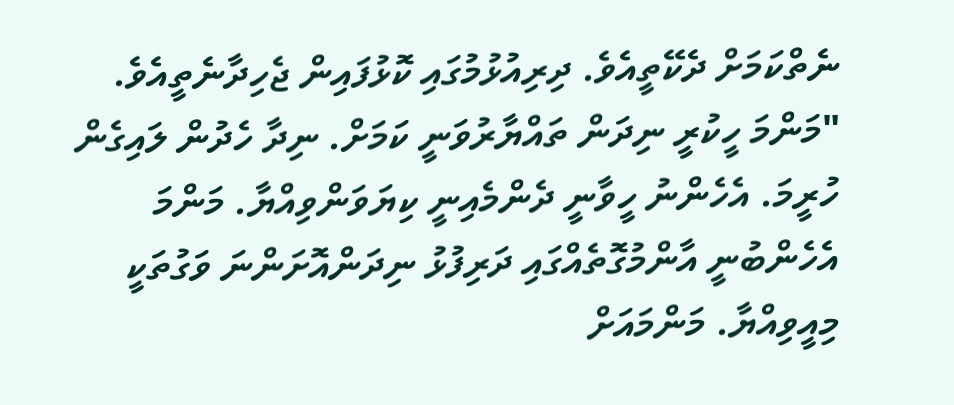ނެތްކަމަށް ދެކޭތީއެވެ. ދިރިއުޅުމުގައި ކޮޅުފައިން ޖެހިދާނެތީއެވެ. "މަންމަ ހީކުރީ ނިދަން ތައްޔާރުވަނީ ކަމަށް. ނިދާ ހެދުން ލައިގެން ހުރީމަ. އެހެންނު ހީވާނީ ދެންމެއިނީ ކިޔަވަންވިއްޔާ. މަންމަ އެހެންބުނީ އާންމުގޮތެއްގައި ދަރިފުޅު ނިދަންއޮށަންނަ ވަގުތަކީ މިއީވިއްޔާ. މަންމައަށް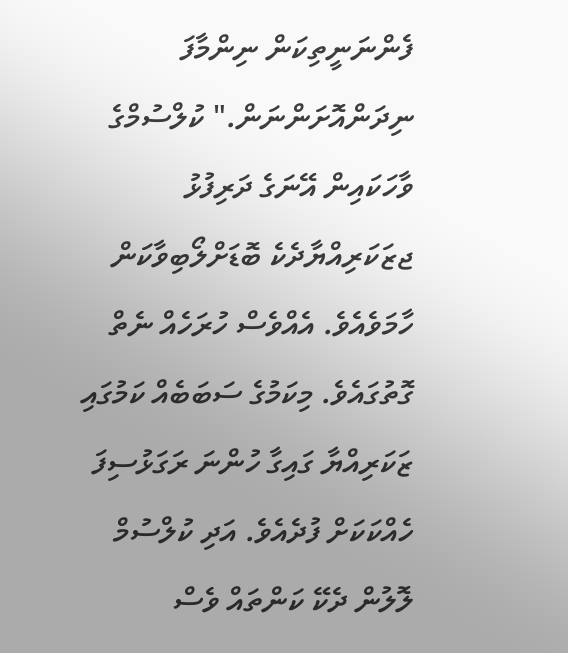ފެންނަނީތިކަން ނިންމާފަ ނިދަންއޮށަންނަން." ކުލްސުމްގެ ވާހަކައިން އޭނަގެ ދަރިފުޅު ޖޒަކަރިއްޔާދެކެ ބޮޑަށްލޯބިވާކަން ހާމަވެއެވެ. އެއްވެސް ހުރަހެއް ނެތް ގޮތުގައެވެ. މިކަމުގެ ސަބަބެއް ކަމުގައި ޒަކަރިއްޔާ ގައިގާ ހުންނަ ރަގަޅުސިފަ ހެއްކަކަށް ފުދެއެވެ. އަދި ކުލްސުމް ލޮލުން ދެކޭ ކަންތައް ވެސް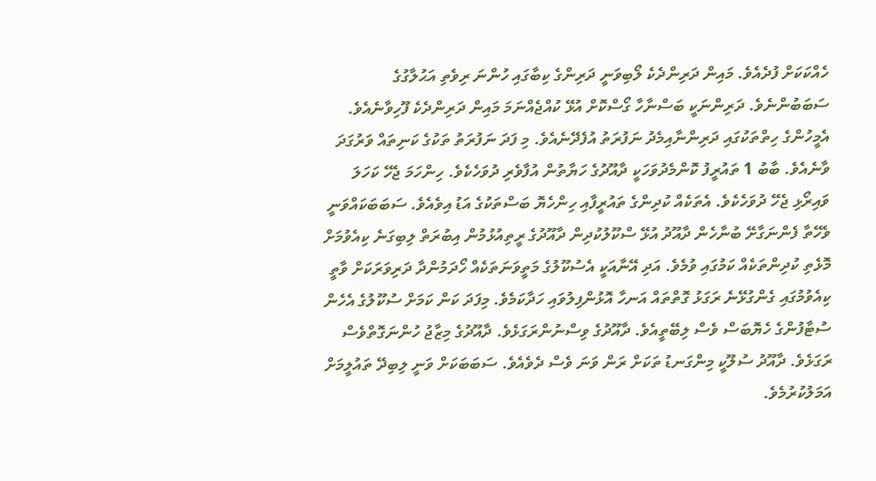ހެއްކަކަށް ފުދެއެވެ. މައިން ދަރިންދެކެ ލޯބިވަނީ ދަރިންގެ ކިބާގައި ހުންނަ ރިވެތި އަޙުލާގުގެ ސަބަބުންނެވެ. ދަރިންނަކީ ބަސްނާހާ ގޯސްކޮށް އުޅޭ ކުއްޖެއްނަމަ މައިން ދަރިންދެކެ ފޫހިވާނެއެވެ. އެމީހުންގެ ހިތްތަކުގައި ދަރިންނާއިމެދު ނަފުރަތު އުފެދޭނެއެވެ. މި ފަދަ ނަފުރަތު ތަކުގެ ކަނިތައް ވަރުގަދަ ވާނެއެވެ. ބާބު 1 ތައުރީފު ކޮންމެދުވަހަކީ ދާއޫދުގެ ހަޔާތުން އުފާވެރި ދުވަހެކެވެ. ހިންހަމަ ޖެހޭ ކަހަލަ ވައިރޯޅި ޖެހޭ ދުވަހެކެވެ. އެތަކެއް ކުދިންގެ ތައުރީފާއި ހިންހެޔޮ ބަސްތަކުގެ އަޑު އިވެއެވެ. ސަބަބަކައްވަނީ ވެހޭތާ ފެންނަގާށޭ ބުނާހެން ދާއޫދު އުޅޭ ސްކޫލުކުދިން ދާއޫދުގެ ރީތިއުޅުމުން އިބުރަތް ލިބިގަނެ ކިއެވުމަށް މޮޅެތި ކުދިންތަކެއް ކަމުގައި ވުމެވެ. އަދި އޭނާއަކީ އެސުކޫލުގެ މަތީވަނަތަކެއް ހޯދަމުންދާ ދަރިވަރަކަށް ވާތީ ކިއެވުމުގައި ގެންގުޅޭނެ ރަގަޅު ގޮތްތައް އަނހާ އޮޅުންފިލުވައި ހަދާކަމެވެ. މިފަދަ ކަން ކަމަށް ސުކޫލުގެ އެހެން ސުޓާފުންގެ ހެޔޮބަސް ވެސް ލިބޭތީއެވެ. ދާއޫދުގެ ވިސްނުންރަގަޅެވެ. ދާއޫދުގެ މިޒާޖު ހުންނަގޮތްވެސް ރަގަޅެވެ. ދާއޫދު ސުލޫކީ މިންގަނޑު ތަކަށް ރަން ވަނަ ވެސް ދެވެއެވެ. ސަބަބަކަށް ވަނީ ލިބިދޭ ތައުލީމަށް އަމަލުކުރުމެވެ.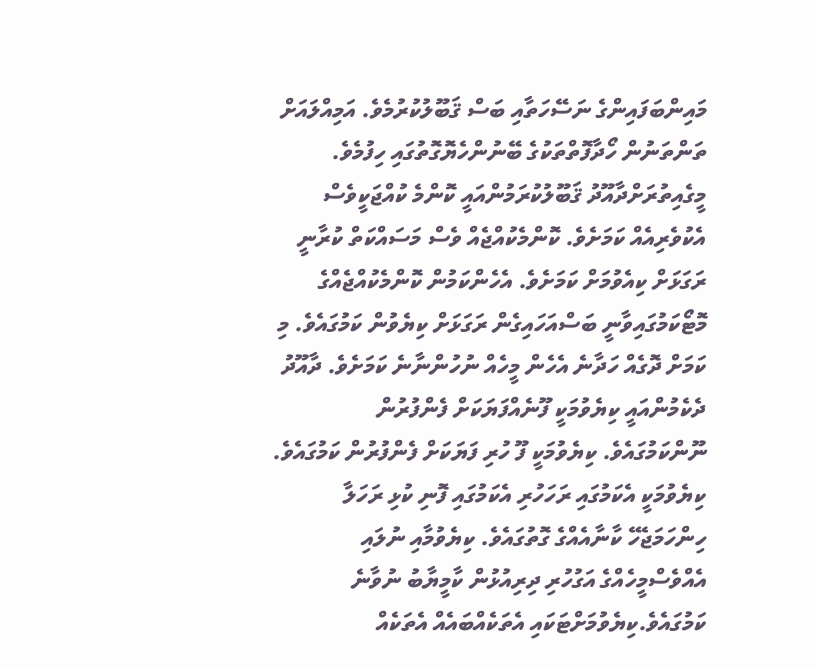މައިންބަފައިންގެ ނަސޭހަތާއި ބަސް ޤަބޫލުކުރުމެވެ. އަމިއްލައަށް ތަންތަނުން ހޯދާފޮތްތަކުގެ ބޭނުންހެޔޮގޮތުގައި ހިފުމެވެ. މީގެއިތުރަށްދާއޫދު ޤަބޫލުކުރަމުންއައީ ކޮންމެ ކުއްޖަކީވެސް އެކުވެރިއެއް ކަމަށެވެ. ކޮންމެކުއްޖެއް ވެސް މަސައްކަތް ކުރާނީ ރަގަޅަށް ކިއެވުމަށް ކަމަށެވެ. އެހެންކަމުން ކޮންމެކުއްޖެއްގެ މޮޓޯކަމުގައިވާނީ ބަސްއަހައިގެން ރަގަޅަށް ކިޔެވުން ކަމުގައެވެ. މި ކަމަށް ދޮގެއް ހަދާނެ އެހެން މީހެއް ނުހުންނާނެ ކަމަށެވެ. ދާއޫދު ދެކެމުންއައީ ކިޔެވުމަކީ ފޫނެއްފަޔަކަށް ފެންފުރުން ނޫންކަމުގައެވެ. ކިޔެވުމަކީ ފޫ ހުރި ފަޔަކަށް ފެންފުރުން ކަމުގައެވެ. ކިޔެވުމަކީ އެކަމުގައި ރަހަހުރި އެކަމުގައި ފޮނި ކުޅި ރަހަލާ ހިންހަމަޖެހޭ ކާނާއެއްގެ ގޮތުގައެވެ. ކިޔެވުމާއި ނުލައި އެއްވެސްމީހެއްގެ އަގުހުރި ދިރިއުޅުން ކާމީޔާބު ނުވާނެ ކަމުގައެވެ.ކިޔެވުމަށްޓަކައި އެތަކެއްބައެއް އެތަކެއް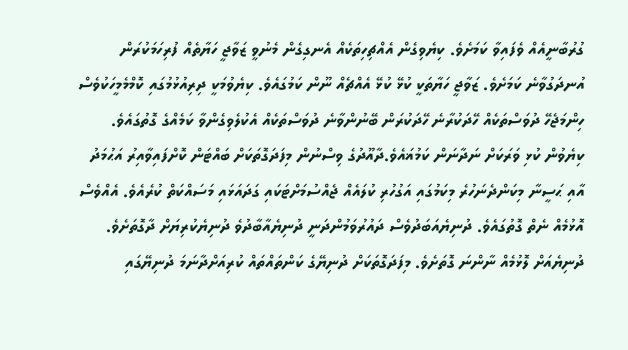ގުރުބާނީއެއް ވެފައިވާ ކަމަށެވެ. ކިޔެވިގެން އެއްޗިހިތަކެއް އެނގިގެން މެނުވީ ޒަވާޖީ ހަޔާތެއް ފުރިހަމަކުރަން އުނދަގުވާނެ ކަމަށެވެ. ޒަވާޖީ ހަޔާތަކީ ކުޅޭ ކުޅޭ އެއްޗެއް ނޫން ކަމުގައެވެ. ކިޔެވުމަކީ ދިރިއުޅުމުގައި ކޮމްމެމީހަކުވެސް ހިންމަޖެހޭ ދުވަސްތަކެއް ހޭދަކުރާނެ ހޭދަކުރަން ބޭނުންވާނެ ދުވަސްތަކެއް އެކުލެވިގެންވާ ކަމެއްގެ ގޮތުގައެވެ. ކިޔެވުން ކުޅި ވަރަކަށް ނަދާނަން ކަމުޣައެވެ.ދާއޫދުގެ ވިސްނުން މިފަދަގޮތަކަށް ބައްޓަން ކޮށްފައިވާއިރު އަޙުމަދު އާއި ޙަސީނާ މިކަންދެނަހުރެ މިކަމުގައި އަގުހުރި ކުލައެއް ޖެއްސުމަށްޓަކައި ގަދައަޅައި މަސައްކަތް ކުރެއެވެ. އެއްވެސް އޮޅުމެއް ނެތް ގޮތުގައެވެ. ދުނިޔެއަބަދުވެސް ދައުރުވަމުންދަނީ ދުނިޔެއާބާދުވެ ދުނިޔެކުރިޔަށް ދާގޮތަށެވެ. ދުނިޔެއަށް ލޮޅުމެއް ނާންނަ ގޮތަށެވެ. މިފަދަގޮތަކަށް ދުނިޔޭގެ ކަންތައްތައް ކުރިއަށްދާނަމަ ދުނިޔޭގައި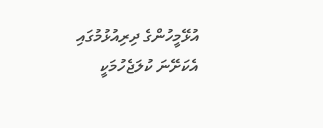އުޅޭމީހުންގެ ދިރިއުޅުމުގައި އެކަށޭނަ ކުލަޖެހުމަކީ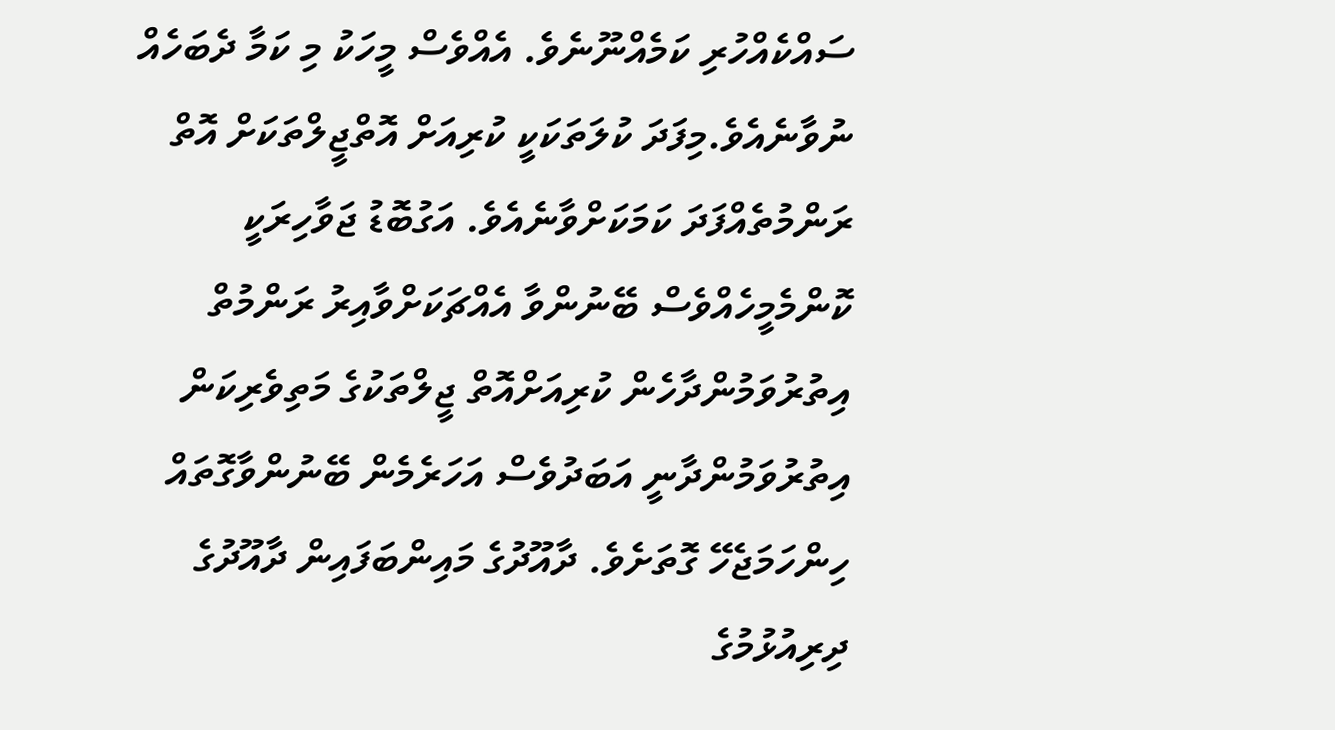ސައްކެއްހުރި ކަމެއްނޫނެވެ. އެއްވެސް މީހަކު މި ކަމާ ދެބަހެއް ނުވާނެއެވެ.މިފަދަ ކުލަތަކަކީ ކުރިއަށް އޮތްޖީލްތަކަށް އޮތް ރަންމުތެއްފަދަ ކަމަކަށްވާނެއެވެ. އަގުބޮޑު ޖަވާހިރަކީ ކޮންމެމީހެއްވެސް ބޭނުންވާ އެއްޗަކަށްވާއިރު ރަންމުތް އިތުރުވަމުންދާހެން ކުރިއަށްއޮތް ޖީލްތަކުގެ މަތިވެރިކަން އިތުރުވަމުންދާނީ އަބަދުވެސް އަހަރެމެން ބޭނުންވާގޮތައް ހިންހަމަޖެހޭ ގޮތަށެވެ. ދާއޫދުގެ މައިންބަފައިން ދާއޫދުގެ ދިރިއުޅުމުގެ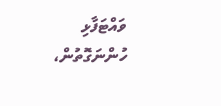ވައްޓަފާޅި ހުންނަގޮތުން،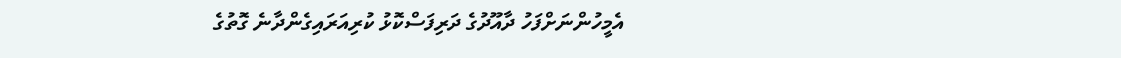އެމީހުންނަށްފަހު ދާއޫދުގެ ދަރިފަސްކޮޅު ކުރިއަރައިގެންދާނެ ގޮތުގެ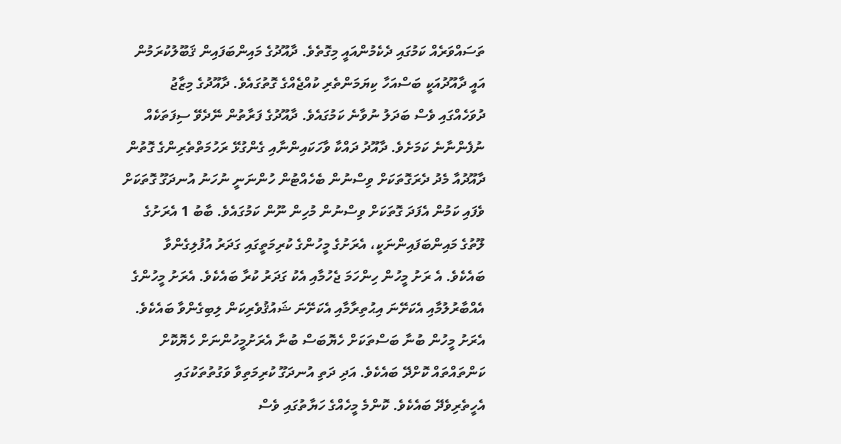ތަސައްވަރެއް ކަމުގައި ދެކެމުންއައީ މިގޮތެވެ. ދާއޫދުގެ މައިންބަފައިން ޤަބޫލުކުރަމުން އައީ ދާއޫދުއަކީ ބަސްއަހާ ކިޔަމަންތެރި ކުއްޖެއްގެ ގޮތުގައެވެ. ދާއޫދުގެ މިޒާޖު ދުވަހެއްގައި ވެސް ބަދަލު ނުވާނެ ކަމުގައެވެ. ދާއޫދުގެ ފަރާތުން ނޭދެވޭ ސިފަތަކެއް ނުފެންނާނެ ކަމަށެވެ. ދާއޫދު ދައްކާ ވާހަކައިންނާއި ގެންގުޅޭ ރަހުމަތްތެރިންގެ ގޮތުން ދާއޫދުއާ މެދު ދެރަގޮތަކަށް ވިސްނުން ބެހެއްޓުން ހުންނަނީ ނުހަނު އުނދަގޫ ގޮތަކަށް ވެފައި ކަމުން އެފަދަ ގޮތަކަށް ވިސްނުން މުހިން ނޫން ކަމުގައެވެ. ބާބު 1 އެރަށުގެ ލޫތުގެ މައިންބަފައިންނަކީ، އެރަށުގެ މީހުންގެ ކުރިމަތީގައި ގަދަރު އުފުލިގެންވާ ބައެކެވެ. އެ ރަށު މީހުން ހިންހަމަ ޖެހުމާއި އެކު ގަދަރު ކުރާ ބައެކެވެ. އެރަށު މީހުންގެ އެއްބާރުލުމާއި އެކަށޭނަ އިޙުތިރާމާއި އެކަށޭނަ ޝައުޤުވެރިކަން ލިބިގެންވާ ބައެކެވެ. އެރަށު މީހުން ބުނާ ބަސްތަކަށް ހެޔޮބަސް ބުނާ އެރަށުމީހުންނަށް ހެޔޮކޮށް ކަންތައްތައް ކޮށްދޭ ބައެކެވެ. އަދި ދަތި އުނދަގޫ ކުރިމަތިވާ ވަގުތުތަކުގައި އެހީތެރިވެދޭ ބައެކެވެ. ކޮންމެ މީހެއްގެ ހަޔާތުގައި ވެސް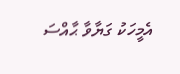އެމީހަކު ގަޔާވާ ޙާއްސަ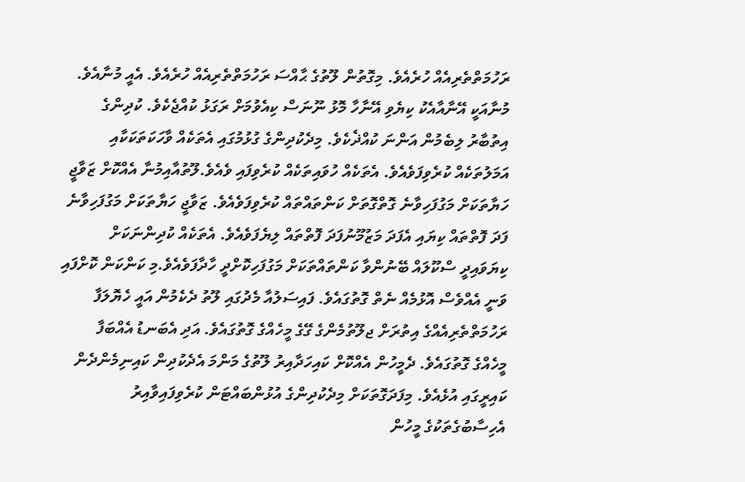ރަހުމަތްތެރިއެއް ހުރެއެވެ. މިގޮތުން ލޫތުގެ ޙާއްސަ ރަހުމަތްތެރިއެއް ހުރެއެވެ. އެއީ މުނާއެވެ. މުނާއަކީ އޭނާއާއެކު ކިޔެވި އޭނާހާ މޮޅު ނޫނަސް ކިއެވުމަށް ރަގަޅު ކުއްޖެކެވެ. ކުދިންގެ އިތުބާރު ލިބެމުން އަންނަ ކުއްޛެކެވެ. މިދެކުދިންގެ ގުޅުމުގައި އެތަކެއް ވާހަކަތަކަކާއި އަމަލުތަކެއް ކުރެވިފަވެއެވެ. އެތަކެއް ހުވައިތަކެއް ކުރެވިފައި ވެއެވެ.ލޫތުއާއިމުނާ އެއްކޮށް ޒަވާޖީ ހަޔާތަކަށް މަގުފަހިވާނެ ގޮތްގޮތަށް ކަންތައްތައް ކުރެވިފަވެއެވެ. ޒަވާޖީ ހަޔާތަކަށް މަގުފަހިވާނެ ފަދަ ފޮތްތައް ކިޔައި އެފަދަ މަޒުމޫނުފަދަ ފޮތްތައް ލިޔެފަވެއެވެ. އެތަކެއް ކުދިންނަކަށް ކިޔަވައިދީ ސްކޫލައް ބޭނުންވާ ކަންތައްތަކަށް މަގުފަހިކޮށްދީ ހާދާފަވެއެވެ.މި ކަންކަން ކޮށްފައި ވަނީ އެއްވެސް އޮޅުމެއް ނެތް ގޮތުގައެވެ. ފައިސަލުއާ މެދުގައި ލޫތު ދެކެމުން އައީ ހެޔޮލަފާ ރަހުމަތްތެރިއެއްގެ އިތުރަށް ޖލޫތުމެންގެ ގޭގެ މީހެއްގެ ގޮތުގައެވެ. އަދި އެބަނޑު އެއްބަފާ މީހެއްގެ ގޮތުގައެވެ. ދެމީހުން އެއްކޮށް ކައިހަދާއިރު ލޫތުގެ މަންމަ އެދެކުދިން ކައިނިމެންދެން ކައިރީގައި އުޅެއެވެ. މިފަދަގޮތަކަށް މިދެކުދިންގެ އުޅުންބައްޓަން ކުރެވިފައިވާއިރު އެހިސާބުގެތަކުގެ މީހުން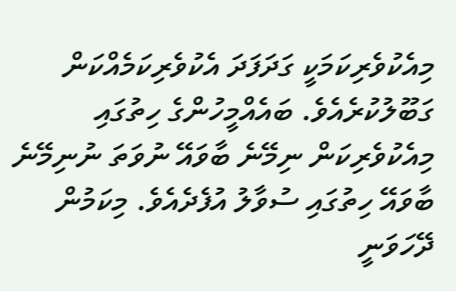މިއެކުވެރިކަމަކީ ގަދަފަދަ އެކުވެރިކަމެއްކަން ގަބޫލުކުރެއެވެ. ބައެއްމީހުންގެ ހިތުގައި މިއެކުވެރިކަން ނިމޭނެ ބާވައޭ ނުވަތަ ނުނިމޭނެ ބާވައޭ ހިތުގައި ސުވާލު އުފެދެއެވެ. މިކަމުން ދޭހަވަނީ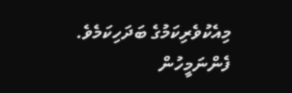މިއެކުވެރިކަމުގެ ބަދަހިކަމެވެ. ފެންނަމީހުން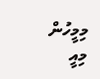މިމީހުން މިއީ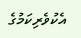އެކުވެރިކަމުގެ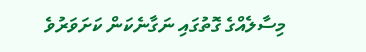މިސާލެއްގެ ގޮތުގައި ނަގާނެކަން ކަށަވަރުވެ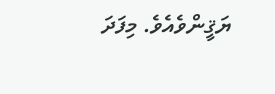ޔަޤީންވެއެވެ. މިފަދަ